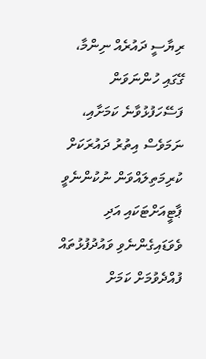ރިޔާސީ ދައުރެއް ނިންމާ، ގޭގައި ހުންނަވަން ފަސޭހަފުޅުވާނެ ކަމަށާއި، ނަމަވެސް އިތުރު ދައުރަކަށް ކުރިމަތިލައްވަން ނުކުންނެވީ ޕާޓީއަށްޓަކައި އަދި ވެވަޑައިގެންނެވި ވައުދުފުޅުތައް ފުއްދެވުމަށް ކަމަށް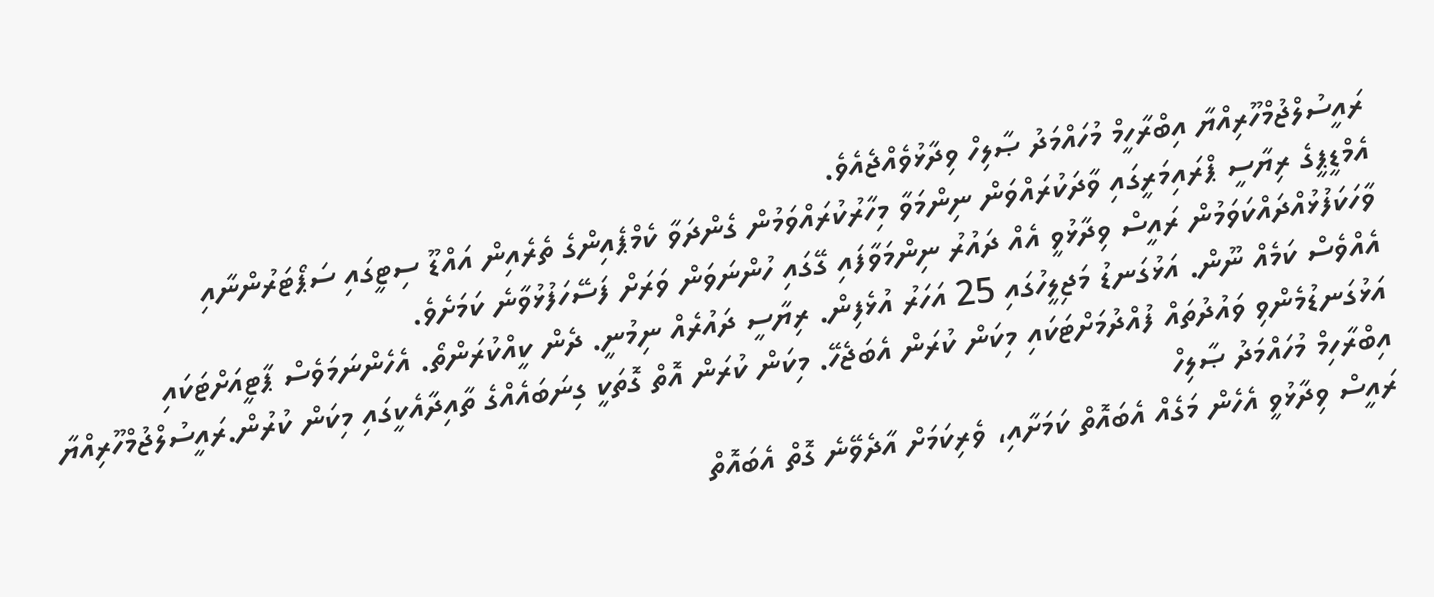ރައީސުލްޖުމްހޫރިއްޔާ އިބްރާހީމް މުހައްމަދު ޞާލިހް ވިދާޅުވެއްޖެއެވެ.
އެމްޑީޕީގެ ރިޔާސީ ޕްރައިމަރީގައި ވާދަކުރައްވަން ނިންމަވާ މިހާރުކުރައްވަމުން ގެންދަވާ ކެމްޕެއިންގެ ތެރެއިން އައްޑޫ ސިޓީގައި ސަޕޯޓަރުންނާއި ވާހަކަފުޅުއްދައްކަވަމުން ރައީސް ވިދާޅުވީ އެއް ދައުރު ނިންމަވާފައި ގޭގައި ހުންނަވަން ވަރަށް ފަސޭހަފުޅުވާނެ ކަމަށެވެ.
އެއްވެސް ކަމެއް ނޫން. އަޅުގަނޑު މަޖިލީހުގައި 25 އަހަރު އުޅެފިން. ރިޔާސީ ދައުރެއް ނިމުނީ. ދެން ކީއްކުރަންތޯ. އެހެންނަމަވެސް ޕާޓީއަށްޓަކައި އަޅުގަނޑުމެންވި ވައުދުތައް ފުއްދުމަށްޓަކައި މިކަން ކުރަން އެބަޖެހޭ. މިކަން ކުރަން އޮތް ގޮތަކީ ގިނަބައެއްގެ ތާއިދާއެކީގައި މިކަން ކުރުން.ރައީސުލްޖުމްހޫރިއްޔާ އިބްރާހިމް މުހައްމަދު ޞާލިހް
ރައީސް ވިދާޅުވީ އެހެން މަގެއް އެބައޮތް ކަމަށާއި، ވެރިކަމަށް އާދެވޭނެ ގޮތް އެބައޮތް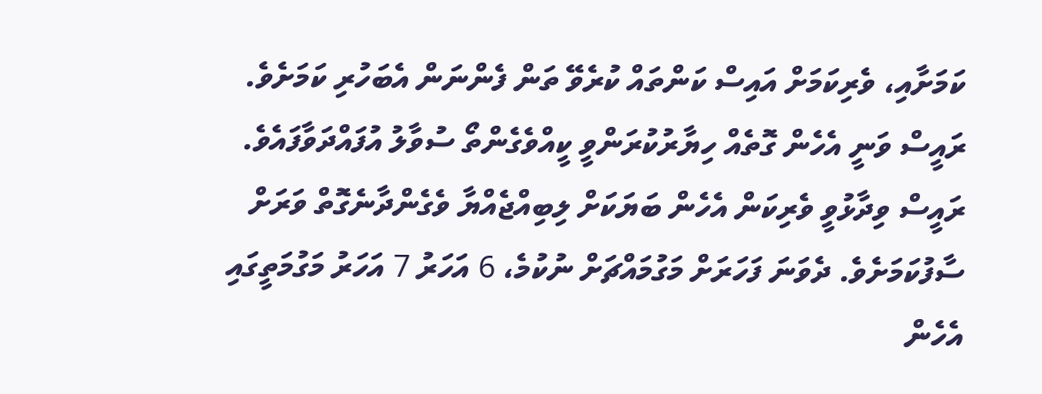ކަމަށާއި، ވެރިކަމަށް އައިސް ކަންތައް ކުރެވޭ ތަން ފެންނަން އެބަހުރި ކަމަށެވެ. ރައީސް ވަނީ އެހެން ގޮތެއް ހިޔާރުކުރަންވީ ކީއްވެގެންތޯ ސުވާލު އުފައްދަވާފައެވެ.
ރައީސް ވިދާޅުވީ ވެރިކަން އެހެން ބަޔަކަށް ލިބިއްޖެއްޔާ ވެގެންދާނެގޮތް ވަރަށް ސާފުކަމަށެވެ. ދެވަނަ ފަހަރަށް މަގުމައްޗަށް ނުކުމެ، 6 އަހަރު 7 އަހަރު މަގުމަތީގައި އެހެން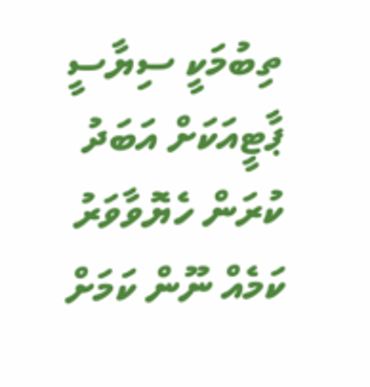ތިބުމަކީ ސިޔާސީ ޕާޓީއަކަށް އަބަދު ކުރަން ހެޔޮވާވަރު ކަމެއް ނޫން ކަމަށް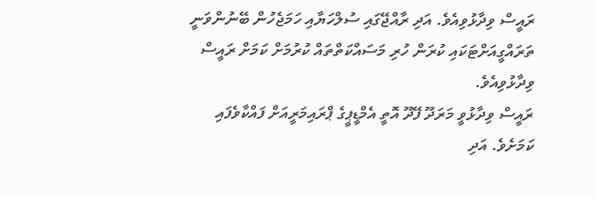ރައީސް ވިދާޅުވިއެވެ. އަދި ރާއްޖޭގައި ސުލްހަޔާއި ހަމަޖެހުން ބޭނުންވަނީ ތަރައްގީއަށްޓަކައި ކުރަން ހުރި މަސައްކަތްތައް ކުރުމަށް ކަމަށް ރައީސް ވިދާޅުވިއެވެ.
ރައީސް ވިދާޅުވީ މަރަދޫ ފޭދޫ އޮތީ އެމްޑީޕީގެ ޕްރައިމަރީއަށް ފައްކާވެފައި ކަމަށެވެ. އަދި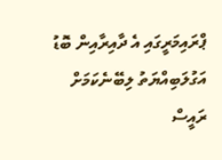ޕްރައިމަރީގައި އެ ދާއިރާއިން ބޮޑު އަގުލަބިއްޔަތު ލިބޭނެކަމަށް ރައީސް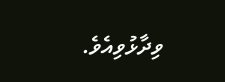ވިދާޅުވިއެވެ.